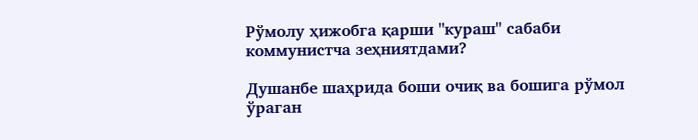Рўмолу ҳижобга қарши "кураш" сабаби коммунистча зеҳниятдами?

Душанбе шаҳрида боши очиқ ва бошига рўмол ўраган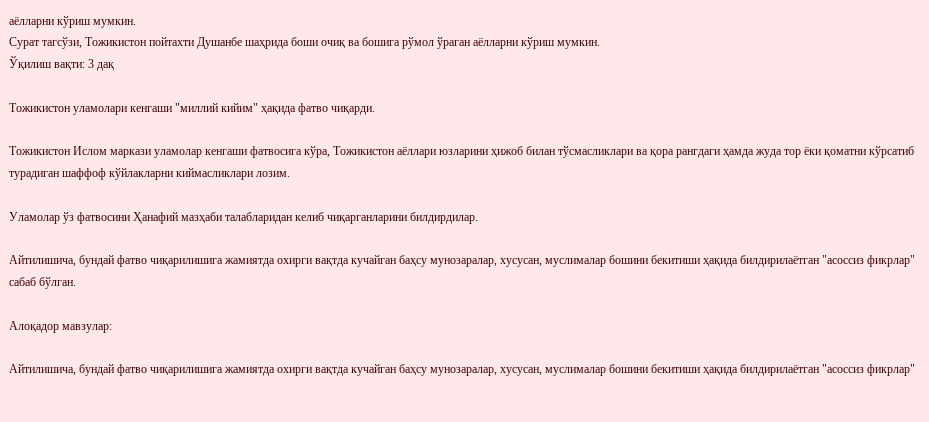аёлларни кўриш мумкин.
Сурат тагсўзи, Тожикистон пойтахти Душанбе шаҳрида боши очиқ ва бошига рўмол ўраган аёлларни кўриш мумкин.
Ўқилиш вақти: 3 дақ

Тожикистон уламолари кенгаши "миллий кийим" ҳақида фатво чиқарди.

Тожикистон Ислом маркази уламолар кенгаши фатвосига кўра, Тожикистон аёллари юзларини ҳижоб билан тўсмасликлари ва қора рангдаги ҳамда жуда тор ёки қоматни кўрсатиб турадиган шаффоф кўйлакларни киймасликлари лозим.

Уламолар ўз фатвосини Ҳанафий мазҳаби талабларидан келиб чиқарганларини билдирдилар.

Айтилишича, бундай фатво чиқарилишига жамиятда охирги вақтда кучайган баҳсу мунозаралар, хусусан, муслималар бошини бекитиши ҳақида билдирилаётган "асоссиз фикрлар" сабаб бўлган.

Алоқадор мавзулар:

Айтилишича, бундай фатво чиқарилишига жамиятда охирги вақтда кучайган баҳсу мунозаралар, хусусан, муслималар бошини бекитиши ҳақида билдирилаётган "асоссиз фикрлар"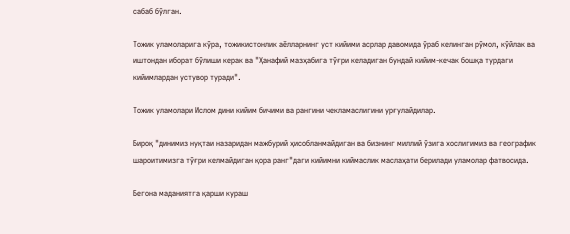сабаб бўлган.

Тожик уламоларига кўра, тожикистонлик аёлларнинг уст кийими асрлар давомида ўраб келинган рўмол, кўйлак ва иштондан иборат бўлиши керак ва "Ҳанафий мазҳабига тўғри келадиган бундай кийим-кечак бошқа турдаги кийимлардан устувор туради".

Тожик уламолари Ислом дини кийим бичими ва рангини чекламаслигини урғулайдилар.

Бироқ "динимиз нуқтаи назаридан мажбурий ҳисобланмайдиган ва бизнинг миллий ўзига хослигимиз ва географик шароитимизга тўғри келмайдиган қора ранг"даги кийимни киймаслик маслаҳати берилади уламолар фатвосида.

Бегона маданиятга қарши кураш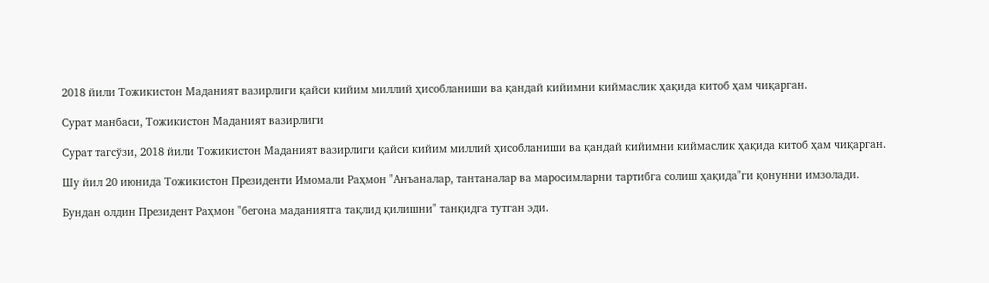2018 йили Тожикистон Маданият вазирлиги қайси кийим миллий ҳисобланиши ва қандай кийимни киймаслик ҳақида китоб ҳам чиқарган.

Сурат манбаси, Тожикистон Маданият вазирлиги

Сурат тагсўзи, 2018 йили Тожикистон Маданият вазирлиги қайси кийим миллий ҳисобланиши ва қандай кийимни киймаслик ҳақида китоб ҳам чиқарган.

Шу йил 20 июнида Тожикистон Президенти Имомали Раҳмон "Анъаналар, тантаналар ва маросимларни тартибга солиш ҳақида"ги қонунни имзолади.

Бундан олдин Президент Раҳмон "бегона маданиятга тақлид қилишни" танқидга тутган эди.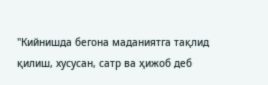"Кийнишда бегона маданиятга тақлид қилиш, хусусан, сатр ва ҳижоб деб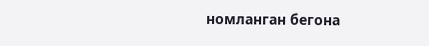номланган бегона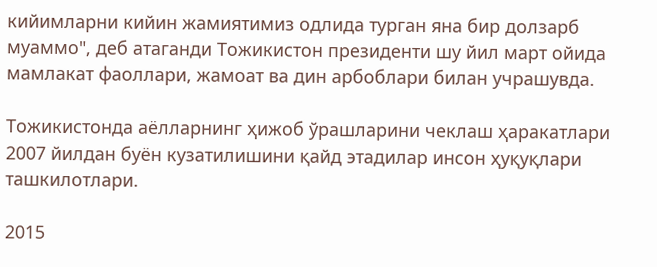кийимларни кийин жамиятимиз одлида турган яна бир долзарб муаммо", деб атаганди Тожикистон президенти шу йил март ойида мамлакат фаоллари, жамоат ва дин арбоблари билан учрашувда.

Тожикистонда аёлларнинг ҳижоб ўрашларини чеклаш ҳаракатлари 2007 йилдан буён кузатилишини қайд этадилар инсон ҳуқуқлари ташкилотлари.

2015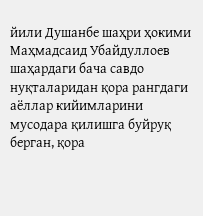йили Душанбе шаҳри ҳокими Маҳмадсаид Убайдуллоев шаҳардаги бача савдо нуқталаридан қора рангдаги аёллар кийимларини мусодара қилишга буйруқ берган, қора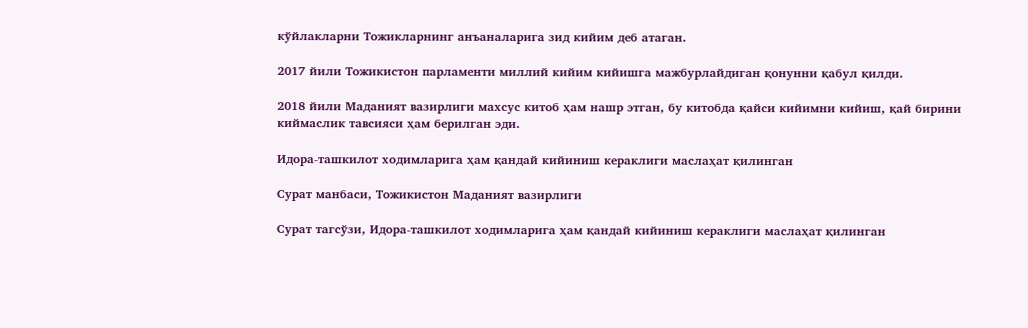кўйлакларни Тожикларнинг анъаналарига зид кийим деб атаган.

2017 йили Тожикистон парламенти миллий кийим кийишга мажбурлайдиган қонунни қабул қилди.

2018 йили Маданият вазирлиги махсус китоб ҳам нашр этган, бу китобда қайси кийимни кийиш, қай бирини киймаслик тавсияси ҳам берилган эди.

Идора-ташкилот ходимларига ҳам қандай кийиниш кераклиги маслаҳат қилинган

Сурат манбаси, Тожикистон Маданият вазирлиги

Сурат тагсўзи, Идора-ташкилот ходимларига ҳам қандай кийиниш кераклиги маслаҳат қилинган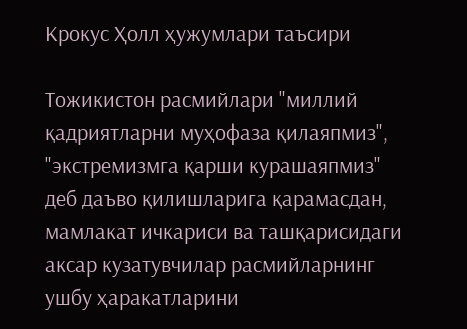Крокус Ҳолл ҳужумлари таъсири

Тожикистон расмийлари "миллий қадриятларни муҳофаза қилаяпмиз", "экстремизмга қарши курашаяпмиз" деб даъво қилишларига қарамасдан, мамлакат ичкариси ва ташқарисидаги аксар кузатувчилар расмийларнинг ушбу ҳаракатларини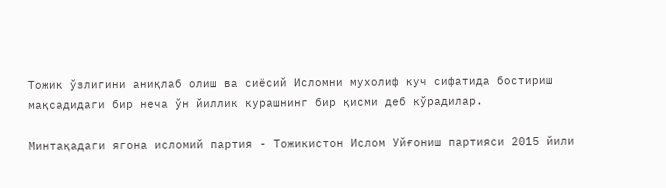Тожик ўзлигини аниқлаб олиш ва сиёсий Исломни мухолиф куч сифатида бостириш мақсадидаги бир неча ўн йиллик курашнинг бир қисми деб кўрадилар.

Минтақадаги ягона исломий партия - Тожикистон Ислом Уйғониш партияси 2015 йили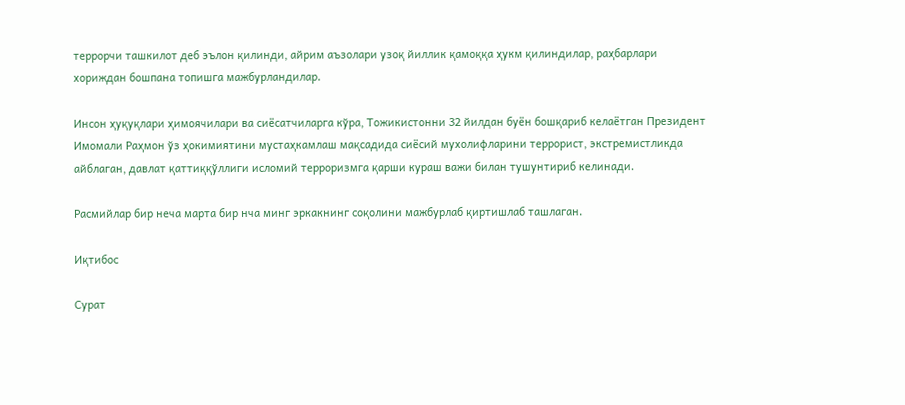террорчи ташкилот деб эълон қилинди, айрим аъзолари узоқ йиллик қамоққа ҳукм қилиндилар, раҳбарлари хориждан бошпана топишга мажбурландилар.

Инсон ҳуқуқлари ҳимоячилари ва сиёсатчиларга кўра, Тожикистонни 32 йилдан буён бошқариб келаётган Президент Имомали Раҳмон ўз ҳокимиятини мустаҳкамлаш мақсадида сиёсий мухолифларини террорист, экстремистликда айблаган, давлат қаттиққўллиги исломий терроризмга қарши кураш важи билан тушунтириб келинади.

Расмийлар бир неча марта бир нча минг эркакнинг соқолини мажбурлаб қиртишлаб ташлаган.

Иқтибос

Сурат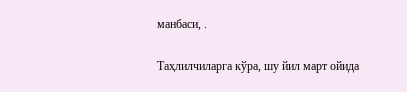манбаси, .

Таҳлилчиларга кўра, шу йил март ойида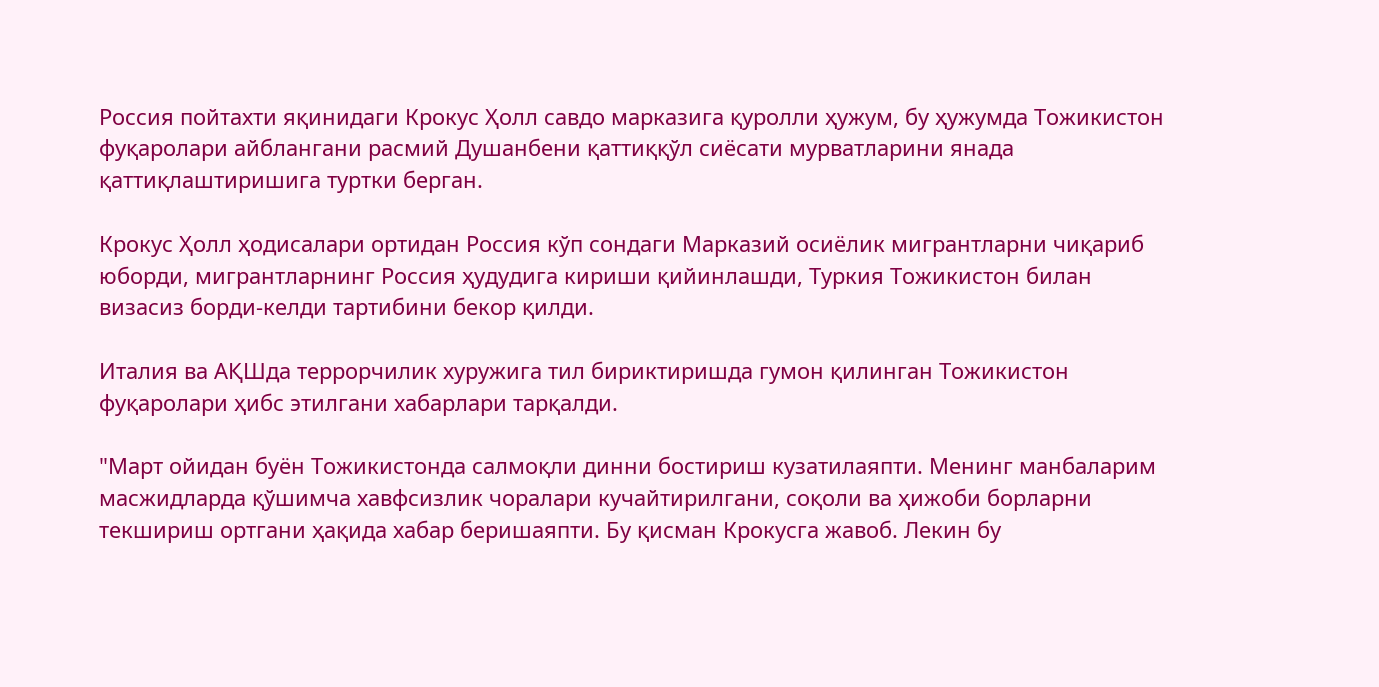Россия пойтахти яқинидаги Крокус Ҳолл савдо марказига қуролли ҳужум, бу ҳужумда Тожикистон фуқаролари айблангани расмий Душанбени қаттиққўл сиёсати мурватларини янада қаттиқлаштиришига туртки берган.

Крокус Ҳолл ҳодисалари ортидан Россия кўп сондаги Марказий осиёлик мигрантларни чиқариб юборди, мигрантларнинг Россия ҳудудига кириши қийинлашди, Туркия Тожикистон билан визасиз борди-келди тартибини бекор қилди.

Италия ва АҚШда террорчилик хуружига тил бириктиришда гумон қилинган Тожикистон фуқаролари ҳибс этилгани хабарлари тарқалди.

"Март ойидан буён Тожикистонда салмоқли динни бостириш кузатилаяпти. Менинг манбаларим масжидларда қўшимча хавфсизлик чоралари кучайтирилгани, соқоли ва ҳижоби борларни текшириш ортгани ҳақида хабар беришаяпти. Бу қисман Крокусга жавоб. Лекин бу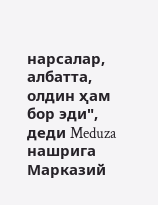нарсалар, албатта, олдин ҳам бор эди", деди Meduza нашрига Марказий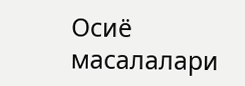Осиё масалалари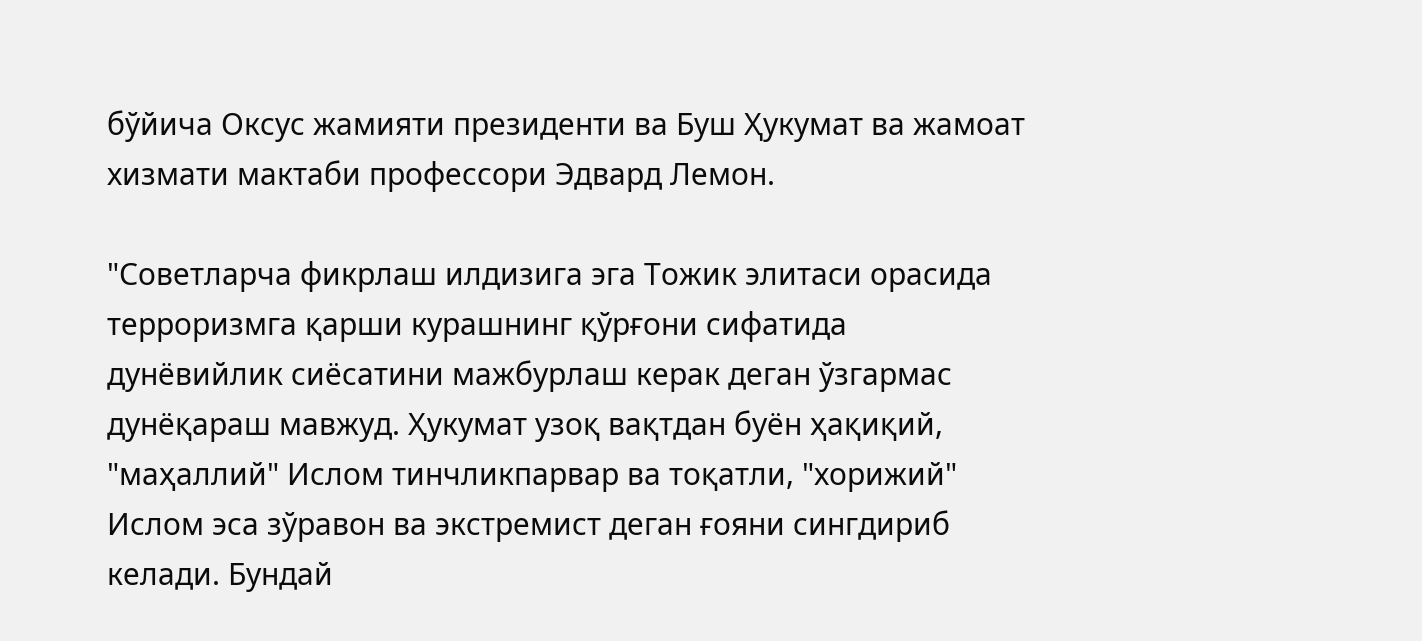бўйича Оксус жамияти президенти ва Буш Ҳукумат ва жамоат хизмати мактаби профессори Эдвард Лемон.

"Советларча фикрлаш илдизига эга Тожик элитаси орасида терроризмга қарши курашнинг қўрғони сифатида дунёвийлик сиёсатини мажбурлаш керак деган ўзгармас дунёқараш мавжуд. Ҳукумат узоқ вақтдан буён ҳақиқий, "маҳаллий" Ислом тинчликпарвар ва тоқатли, "хорижий" Ислом эса зўравон ва экстремист деган ғояни сингдириб келади. Бундай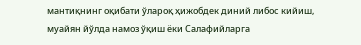мантиқнинг оқибати ўлароқ ҳижобдек диний либос кийиш, муайян йўлда намоз ўқиш ёки Салафийларга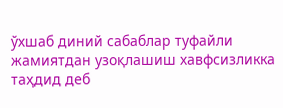ўхшаб диний сабаблар туфайли жамиятдан узоқлашиш хавфсизликка таҳдид деб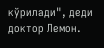кўрилади", деди доктор Лемон.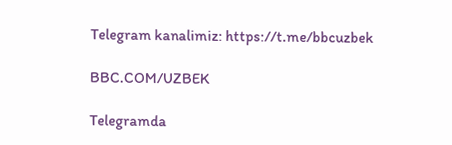Telegram kanalimiz: https://t.me/bbcuzbek

BBC.COM/UZBEK

Telegramda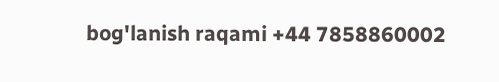bog'lanish raqami +44 7858860002